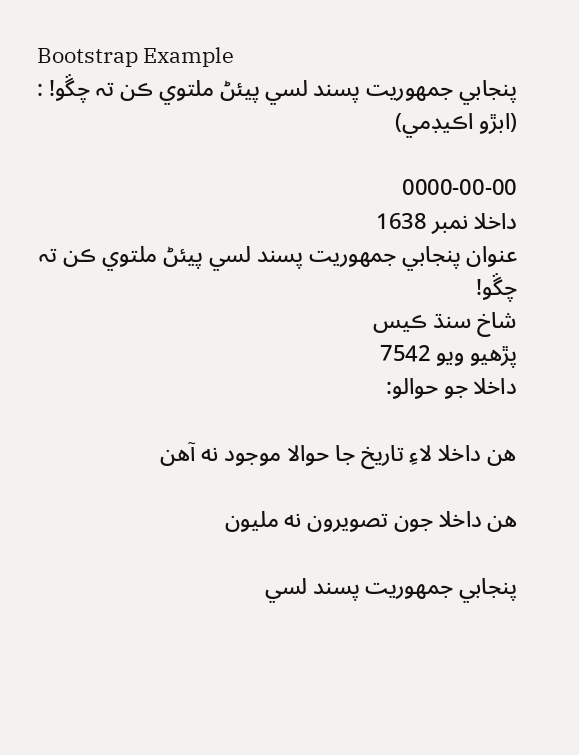Bootstrap Example
پنجابي جمهوريت پسند لسي پيئڻ ملتوي ڪن تہ چڱو! : (ابڙو اڪيڊمي)

0000-00-00
داخلا نمبر 1638
عنوان پنجابي جمهوريت پسند لسي پيئڻ ملتوي ڪن تہ چڱو!
شاخ سنڌ ڪيس
پڙهيو ويو 7542
داخلا جو حوالو:

هن داخلا لاءِ تاريخ جا حوالا موجود نه آهن

هن داخلا جون تصويرون نه مليون

پنجابي جمهوريت پسند لسي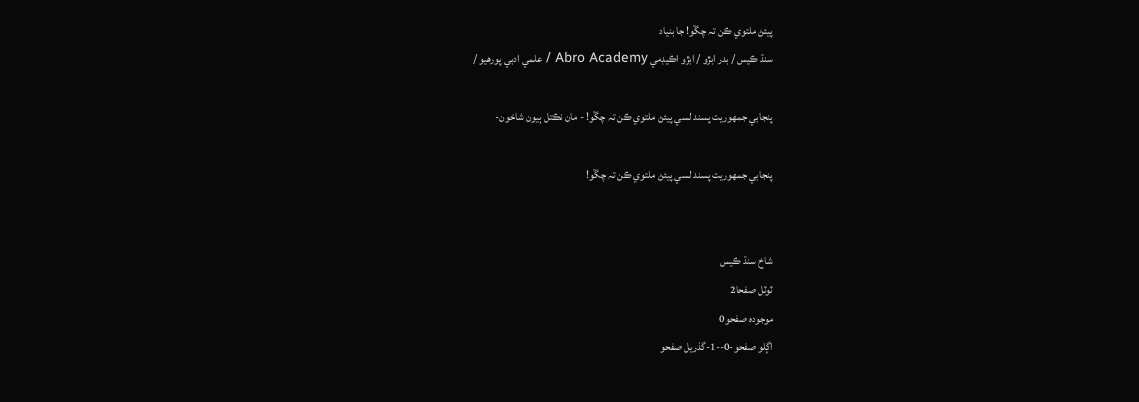پيئڻ ملتوي ڪن تہ چڱو! جا بنياد
سنڌ ڪيس / بدر ابڙو / ابڙو اڪيڊمي Abro Academy / علمي ادبي پورهيو /

پنجابي جمهوريت پسند لسي پيئڻ ملتوي ڪن تہ چڱو! - مان نڪتل ٻيون شاخون-

پنجابي جمهوريت پسند لسي پيئڻ ملتوي ڪن تہ چڱو!


شاخ سنڌ ڪيس
ٽوٽل صفحا2
موجودہ صفحو0
اڳلو صفحو-0--1-گذريل صفحو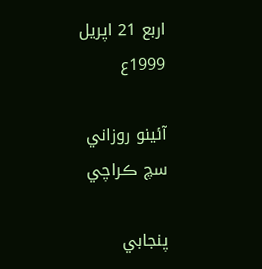اربع 21 اپريل 1999ع

آئينو روزاني سچ ڪراچي

پنجابي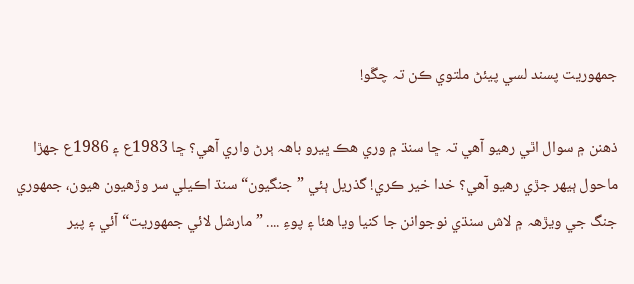جمهوريت پسند لسي پيئڻ ملتوي ڪن تہ چڱو!

ذهنن ۾ سوال اٿي رهيو آهي تہ ڇا سنڌ ۾ وري هڪ ڀيرو باھہ ٻرڻ واري آهي؟ ڇا 1983ع ۽ 1986ع جھڙا ماحول ٻيھر جڙي رهيو آهي؟ خدا خير ڪري! گذريل ٻئي ”جنگيون“ سنڌ اڪيلي سر وڙهيون هيون، جمهوري جنگ جي ويڙھہ ۾ لاش سنڌي نوجوانن جا کنيا ويا هئا ۽ پوءِ .... ”مارشل لائي جمهوريت“ آئي ۽ پير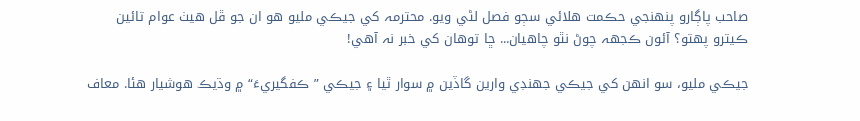صاحب پاڳارو پنھنجي حڪمت هلائي سڄو فصل لڻي ويو. محترمہ کي جيڪي مليو هو ان جو ڦل هيٺ عوام تائين ڪيترو پھتو؟ آئون ڪجھہ چوڻ نٿو چاهيان... ڇا توهان کي خبر نہ آهي!

جيڪي مليو، سو انھن کي جيڪي جهنڊي وارين گاڏين ۾ سوار ٿيا ۽ جيڪي ”ڪفگيريءَ“ ۾ وڌيڪ هوشيار هئا. معاف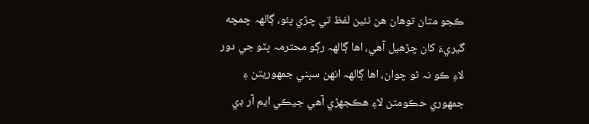ڪجو متان توهان هن نئين لفظ تي چڙي پئو، ڳالھہ چمچه گيريءَ کان چڙهيل آهي، اها ڳالھہ رڳو محترمہ ڀٽو جي دور لاءِ ڪو نہ ٿو چوان، اها ڳالھہ انھن سڀني جمهوريتن ۽ جمهوري حڪومتن لاءِ هڪجھڙي آهي جيڪي ايم آر ڊي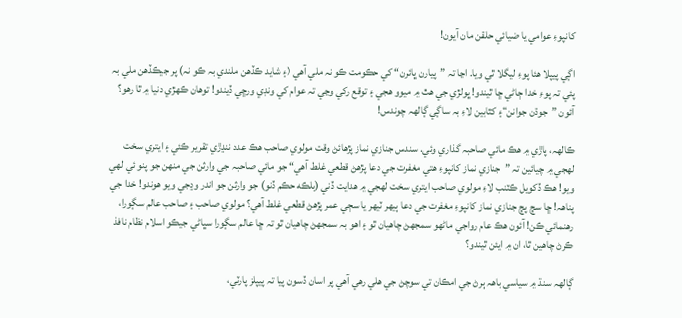کانپوءِ عوامي يا ضيائي حلقن مان آيون!

اڳي پيپلا هئا پوءِ ليگلا ٿي ويا. اڃا تہ ”پيارن ڀائرن“ کي حڪومت ڪو نہ ملي آهي (۽ شايد ڪڏهن ملندي بہ ڪو نہ) پر جيڪڏهن ملي بہ پئي تہ پوءِ خدا ڄاڻي ڇا ٿيندو! ڀولڙي جي هٿ ۾ ميوو هجي ۽ توقع رکي وڃي تہ عوام کي ونڊي ورڇي ڏيندو! توهان ڪھڙي دنيا ۾ ٿا رهو؟ آئون ”جوڌن جوانن“۽ کٿابين لاءِ بہ ساڳي ڳالھہ چوندس!

ڪالھہ، پاڙي ۾ هڪ مائي صاحبہ گذاري وئي. سندس جنازي نماز پڙهائڻ وقت مولوي صاحب هڪ عدد ننڍڙي تقرير ڪئي ۽ ايتري سخت لهجي ۾ چيائين تہ ”جنازي نماز کانپوءِ هتي مغفرت جي دعا پڙهڻ قطعي غلط آهي“ جو مائي صاحبہ جي وارثن جي منھن جو پنو ئي لهي ويو! هڪ ڏکويل ڪٽنب لاءِ مولوي صاحب ايتري سخت لهجي ۾ هدايت ڏني (بلڪه حڪم ڏنو) جو وارثن جو اندر وڍجي ويو هوندو! خدا جي پناھہ! ڇا سچ پچ جنازي نماز کانپوءِ مغفرت جي دعا ٻيھر ٽيھر يا سڄي عمر پڙهڻ قطعي غلط آهي؟ مولوي صاحب ۽ صاحب عالم سڳورا، رهنمائي ڪن! آئون هڪ عام رواجي ماڻهو سمجهڻ چاهيان ٿو ۽ اهو بہ سمجهڻ چاهيان ٿو تہ ڇا عالم سڳورا سڀاڻي جيڪو اسلام نظام نافذ ڪرڻ چاهين ٿا، ان ۾ ايئن ٿيندو؟

ڳالھہ سنڌ ۾ سياسي باھہ ٻرڻ جي امڪان تي سوچڻ جي هلي رهي آهي پر اسان ڏسون پيا تہ پيپلز پارٽي،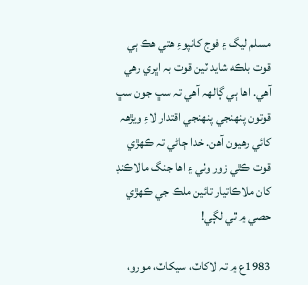مسلم ليگ ۽ فوج کانپوءِ هتي هڪ ٻي قوت بلڪه شايد ٽين قوت بہ اڀري رهي آهي. اها ٻي ڳالھہ آهي تہ سڀ جون سڀ قوتون پنھنجي پنھنجي اقتدار لاءِ ويڙھہ کائي رهيون آهن. خدا ڄاڻي تہ ڪھڙي قوت ڪٿي زور وٺي ۽ اها جنگ مالاڪنڊ کان ملاڪاتيار تائين ملڪ جي ڪھڙي حصي ۾ ٿي لڳي!

1983ع ۾ تہ لاکاٽ، سيکاٽ، مورو،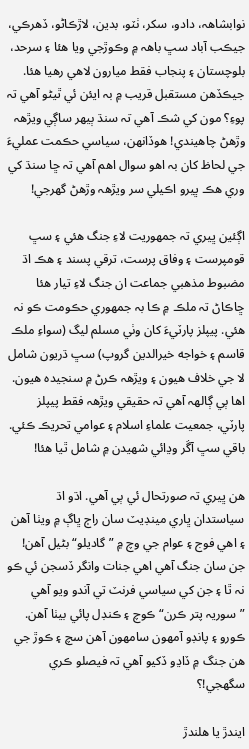نوابشاھہ، دادو، سکر، ٺٽو، بدين، لاڙڪاڻو، ڏهرڪي، جيڪب آباد سڀ باھہ ۾ وڪوڙجي ويا هئا ۽ سرحد، بلوچستان ۽ پنجاب فقط ميارون لاهي رهيا هئا. جيڪڏهن مستقبل قريب ۾ بہ ايئن ئي ٿيڻو آهي تہ پوءِ؟ مون کي شڪ آهي تہ سنڌ ٻيھر ساڳي ويڙھہ وڙهڻ چاهيندي! هوڏانھن، سياسي حڪمت عمليءَ جي لحاظ کان بہ اهو سوال اهم آهي تہ ڇا سنڌ کي وري هڪ ڀيرو اڪيلي سر ويڙھہ وڙهڻ گهرجي!

اڳئين ڀيري تہ جمهوريت لاءِ جنگ هئي ۽ سڀ قومپرست ۽ وفاق پرست، ترقي پسند ۽ هڪ اڌ مضبوط مذهبي جماعت ان جنگ لاءِ تيار هئا ڇاڪاڻ تہ ملڪ ۾ ڪا بہ جمهوري حڪومت ڪو نہ هئي. پيپلز پارٽيءَ کان وٺي مسلم ليگ (سواءِ ملڪ قاسم ۽ خواجه خيرالدين گروپ) سڀ ڌريون شامل لا جي خلاف هيون ۽ ويڙھہ ڪرڻ ۾ سنجيده هيون. اها ٻي ڳالھہ آهي تہ حقيقي ويڙھہ فقط پيپلز پارٽي، جمعيت علماءِ اسلام ۽ عوامي تحريڪ ڪئي. باقي سڀ آڱر وڍائي شهيدن ۾ شامل ٿيا هئا!

هن ڀيري تہ صورتحال ئي ٻي آهي. اڌو اڌ سياستدان ڀاري مينڊيٽ سان راڄ ڀاڳ ۾ ويٺا آهن ۽ اهي فوج ۽ عوام جي وچ ۾ ”گاديلو“ بڻيل آهن! جن سان جنگ آهي اهي جنات وانگر ڏسجن ئي ڪو نہ ٿا ۽ جن کي سياسي فرنٽ تي آندو ويو آهي ”سوريہ پتر ڪرن“ ڪوچ ۽ ڪنڊل پائي بيٺا آهن. ڪورو ۽ پانڊو آمهون سامهون آهن سچ ۽ ڪوڙ جي هن جنگ ۾ ڏاڍو ڏکيو آهي تہ فيصلو ڪري سگهجي!؟

ايندڙ يا هلندڙ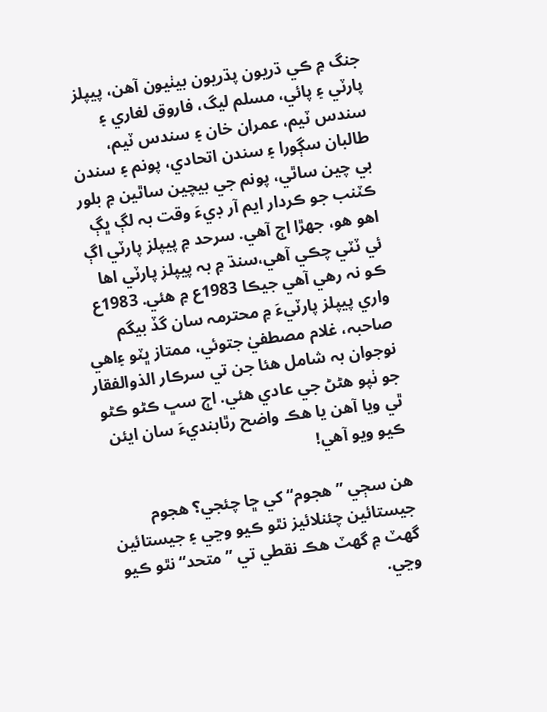جنگ ۾ ڪي ڌريون پڌريون بيٺيون آهن، پيپلز پارٽي ۽ پائي، مسلم ليگ، فاروق لغاري ۽ سندس ٽيم، عمران خان ۽ سندس ٽيم، طالبان سڳورا ۽ سندن اتحادي، پونم ۽ سندن بي چين ساٿي، پونم جي بيچين ساٿين ۾ بلور ڪٽنب جو ڪردار ايم آر ڊيءَ وقت بہ لڳ ڀڳ اهو هو، جھڙا اڄ آهي. سرحد ۾ پيپلز پارٽي اڳ ئي ٽٽي چڪي آهي،سنڌ ۾ بہ پيپلز پارٽي اها ڪو نہ رهي آهي جيڪا 1983ع ۾ هئي. 1983ع واري پيپلز پارٽيءَ ۾ محترمہ سان گڏ بيگم صاحبہ، غلام مصطفيٰ جتوئي، ممتاز ڀٽو ۽اهي نوجوان بہ شامل هئا جن تي سرڪار الذوالفقار جو ٺپو هڻڻ جي عادي هئي. اڄ سڀ ڪڻو ڪڻو ٿي ويا آهن يا هڪ واضح رٿابنديءَ سان ايئن ڪيو ويو آهي!

هن سڄي ”هجوم“ کي ڇا چئجي؟ هجوم جيستائين چئنلائيز نٿو ڪيو وڃي ۽ جيستائين گهٽ ۾ گهٽ هڪ نقطي تي ”متحد“ نٿو ڪيو وڃي.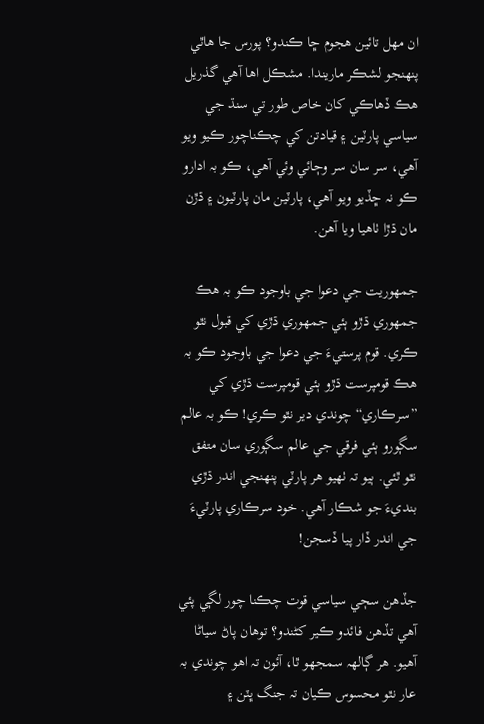ان مهل تائين هجوم ڇا ڪندو؟ پورس جا هاٿي پنھنجو لشڪر ماريندا. مشڪل اها آهي گذريل هڪ ڏهاڪي کان خاص طور تي سنڌ جي سياسي پارٽين ۽ قيادتن کي چڪناچور ڪيو ويو آهي، سر سان سر وڄائي وئي آهي، ڪو بہ ادارو ڪو نہ ڇڏيو ويو آهي، پارٽين مان پارٽيون ۽ ڌڙن مان ڌڙا ٺاهيا ويا آهن.

جمهوريت جي دعوا جي باوجود ڪو بہ هڪ جمهوري ڌڙو ٻئي جمهوري ڌڙي کي قبول نٿو ڪري. قوم پرستيءَ جي دعوا جي باوجود ڪو بہ هڪ قومپرست ڌڙو ٻئي قومپرست ڌڙي کي ”سرڪاري“ چوندي دير نٿو ڪري! ڪو بہ عالم سڳورو ٻئي فرقي جي عالم سڳوري سان متفق نٿو ٿئي. ٻيو تہ ٺھيو هر پارٽي پنھنجي اندر ڌڙي بنديءَ جو شڪار آهي. خود سرڪاري پارٽيءَ جي اندر ڏار پيا ڏسجن!

جڏهن سڄي سياسي قوت چڪنا چور لڳي پئي آهي تڏهن فائدو ڪير کڻندو؟ توهان پاڻ سياڻا آهيو. هر ڳالھہ سمجهو ٿا، آئون تہ اهو چوندي بہ عار نٿو محسوس ڪيان تہ جنگ ڀٽن ۽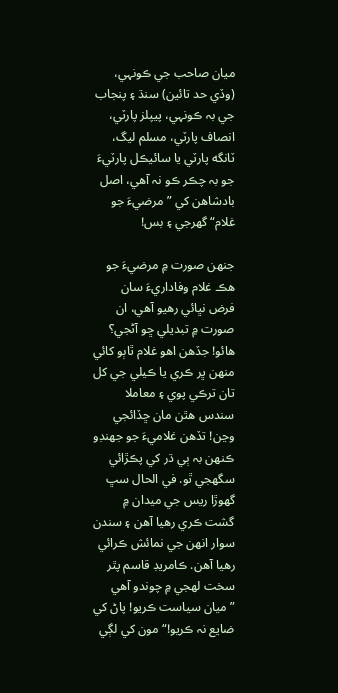ميان صاحب جي ڪونہي، (وڏي حد تائين) سنڌ ۽ پنجاب جي بہ ڪونہي، پيپلز پارٽي، انصاف پارٽي، مسلم ليگ، ٽانگه پارٽي يا سائيڪل پارٽيءَ جو بہ چڪر ڪو نہ آهي، اصل بادشاهن کي ”مرضيءَ جو غلام“ گهرجي ۽ بس!

جنھن صورت ۾ مرضيءَ جو هڪ غلام وفاداريءَ سان فرض نڀائي رهيو آهي، ان صورت ۾ تبديلي ڇو آڻجي؟ هائو! جڏهن اهو غلام ٿاٻو کائي منھن ڀر ڪري يا ڪيلي جي کل تان ترڪي پوي ۽ معاملا سندس هٿن مان ڇڏائجي وڃن! تڏهن غلاميءَ جو جهنڊو ڪنھن بہ ٻي ڌر کي پڪڙائي سگهجي ٿو. في الحال سڀ گهوڙا ريس جي ميدان ۾ گشت ڪري رهيا آهن ۽ سندن سوار انھن جي نمائش ڪرائي رهيا آهن. ڪامريڊ قاسم پٿر سخت لهجي ۾ چوندو آهي ”ميان سياست ڪريو! پاڻ کي ضايع نہ ڪريو!“ مون کي لڳي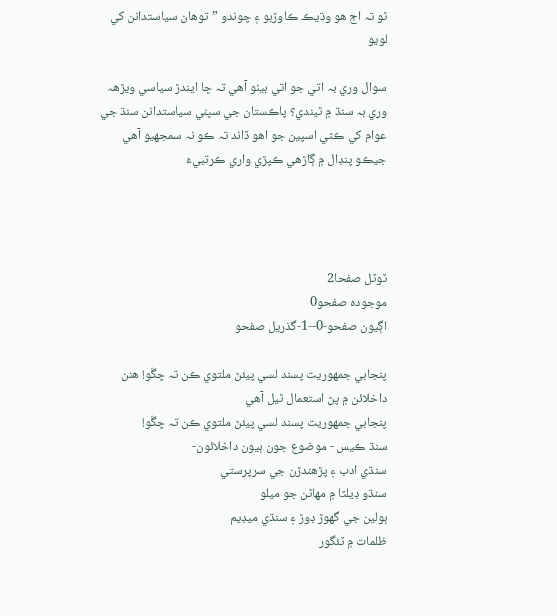ٿو تہ اڄ هو وڌيڪ ڪاوڙبو ۽ چوندو ”توهان سياستدانن کي لويو

سوال وري بہ اتي جو اتي بيٺو آهي تہ ڇا ايندڙ سياسي ويڙھہ وري بہ سنڌ ۾ ٿيندي؟ پاڪستان جي سڀني سياستدانن سنڌ جي عوام کي ڪٿي اسپين جو اهو ڏاند تہ ڪو نہ سمجهيو آهي جيڪو پنڊال ۾ ڳاڙهي ڪپڙي واري ڪرتبيءَ




ٽوٽل صفحا2
موجودہ صفحو0
اڳيون صفحو-0--1-گذريل صفحو

پنجابي جمهوريت پسند لسي پيئڻ ملتوي ڪن تہ چڱو! ھنن داخلائن ۾ پڻ استعمال ٿيل آھي
پنجابي جمهوريت پسند لسي پيئڻ ملتوي ڪن تہ چڱو!
سنڌ ڪيس - موضوع جون ٻيون داخلائون-
سنڌي ادب ۽ پڙهندڙن جي سرپرستي
سنڌو ڊيلٽا ۾ مهاڻن جو ميلو
ٻولين جي گهوڙ ڊوڙ ۽ سنڌي ميڊيم
ظلمات ۾ ٽئگور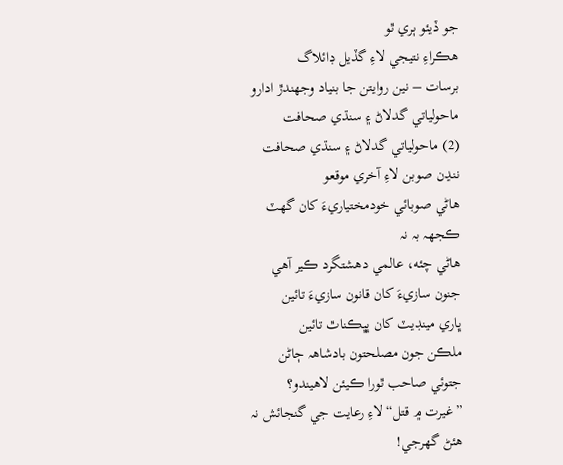جو ڏيئو ٻري ٿو
هڪراءِ نتيجي لاءِ گڏيل ڊائلاگ
برسات – نين روايتن جا بنياد وجهندڙ ادارو
ماحولياتي گدلاڻ ۽ سنڌي صحافت
(2) ماحولياتي گدلاڻ ۽ سنڌي صحافت
ننڍن صوبن لاءِ آخري موقعو
هاڻي صوبائي خودمختياريءَ کان گهٽ ڪجھہ بہ نہ
هاڻي چئه، عالمي دهشتگرد ڪير آهي
جنون سازيءَ کان قانون سازيءَ تائين
ڀاري مينڊيٽ کان ڀڀڪناٿ تائين
ملڪن جون مصلحتون بادشاھہ ڄاڻن
جتوئي صاحب ٿورا ڪيئن لاهيندو؟
”غيرت ۾ قتل“ لاءِ رعايت جي گنجائش نہ هئڻ گهرجي!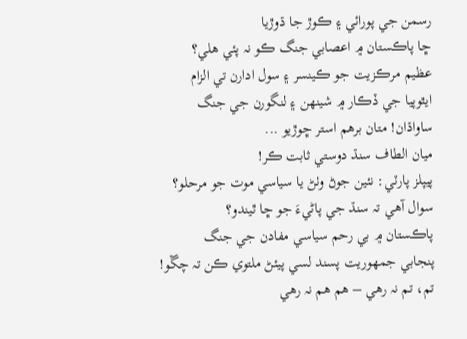رسمن جي پورائي ۽ ڪوڙ جا ڌوڙيا
ڇا پاڪستان ۾ اعصابي جنگ ڪو نہ پئي هلي؟
عظيم مرڪزيت جو ڪينسر ۽ سول ادارن تي الزام
ايٿوپيا جي ڏڪار ۾ شينھن ۽ لنگورن جي جنگ
ساواڌان! متان برهم استر ڇوڙيو ...
ميان الطاف سنڌ دوستي ثابت ڪر!
پيپلز پارٽي: نئين جوڻ وٺڻ يا سياسي موت جو مرحلو؟
سوال آهي تہ سنڌ جي پاڻيءَ جو ڇا ٿيندو؟
پاڪستان ۾ بي رحم سياسي مفادن جي جنگ
پنجابي جمهوريت پسند لسي پيئڻ ملتوي ڪن تہ چڱو!
تم، تم نہ رهي – هم هم نہ رهي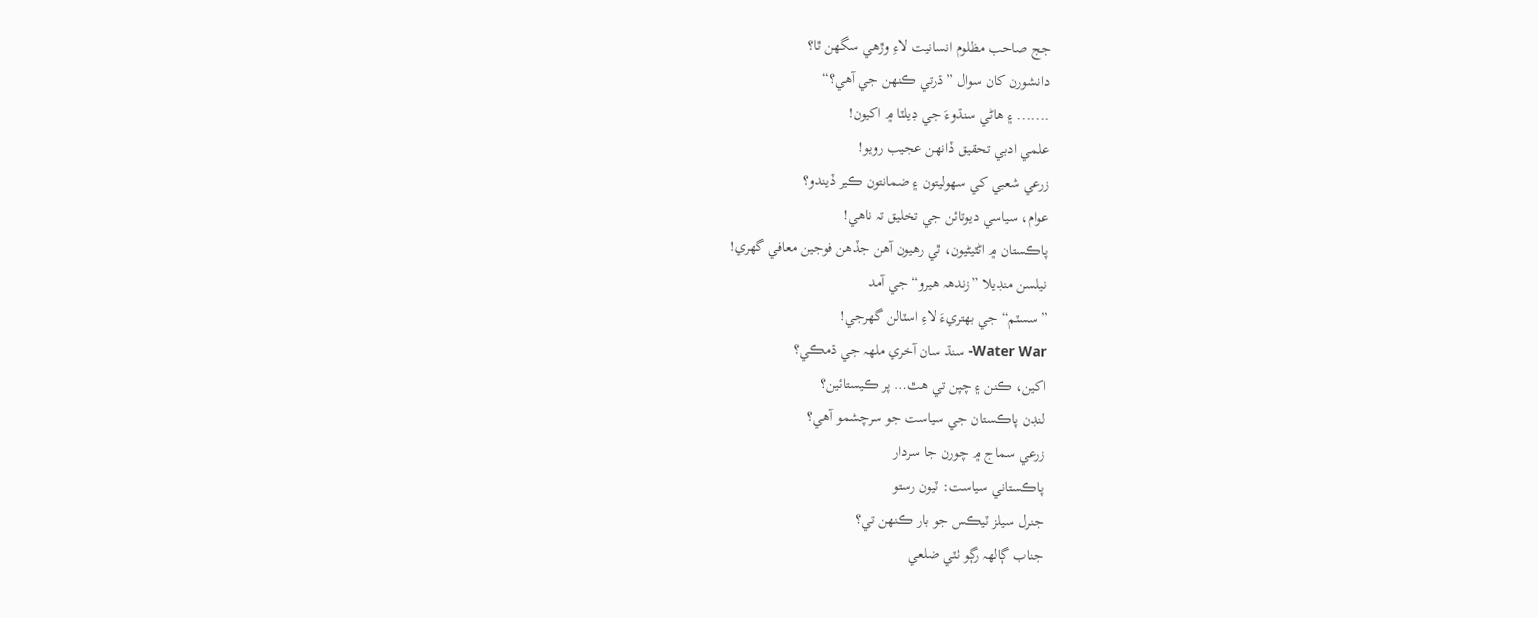جج صاحب مظلوم انسانيت لاءِ وڙهي سگهن ٿا؟
دانشورن کان سوال ”ڌرتي ڪنھن جي آهي؟“
....... ۽ هاڻي سنڌوءَ جي ڊيلٽا ۾ اکيون!
علمي ادبي تحقيق ڏانھن عجيب رويو!
زرعي شعبي کي سهوليتون ۽ ضمانتون ڪير ڏيندو؟
عوام، سياسي ديوتائن جي تخليق تہ ناهي!
پاڪستان ۾ اڻٿيڻيون، ٿي رهيون آهن جڏهن فوجين معافي گهري!
نيلسن منڊيلا ”زندھہ هيرو“ جي آمد
”سسٽم“ جي بھتريءَ لاءِ اسٽالن گهرجي!
Water War- سنڌ سان آخري ملھہ جي ڌمڪي؟
اکين، ڪنن ۽ چپن تي هٿ… پر ڪيستائين؟
لنڊن پاڪستان جي سياست جو سرچشمو آهي؟
زرعي سماج ۾ چورن جا سردار
پاڪستاني سياست: ٽيون رستو
جنرل سيلز ٽيڪس جو بار ڪنھن تي؟
جناب ڳالھہ رڳو ٺٽي ضلعي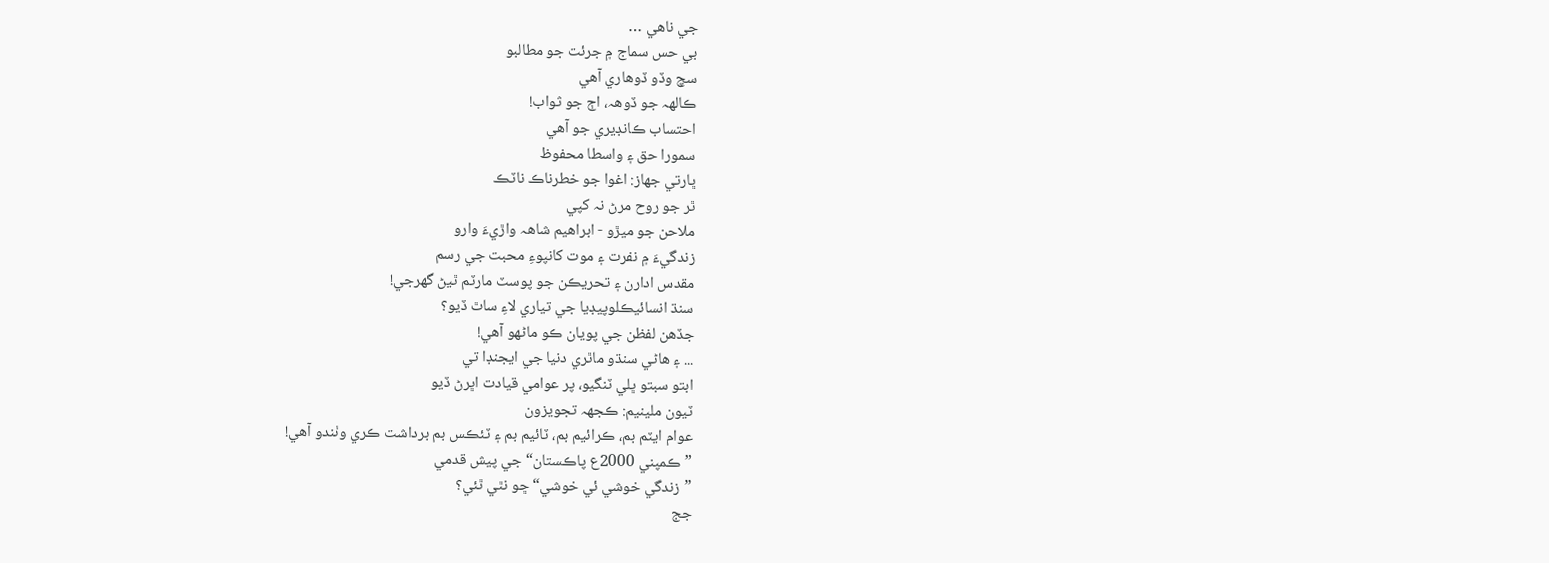جي ناهي …
بي حس سماج ۾ جرئت جو مطالبو
سچ وڏو ڏوهاري آهي
ڪالھہ جو ڏوھہ، اڄ جو ثواب!
احتساب ڪانڊيري جو آهي
سمورا حق ۽ واسطا محفوظ
ڀارتي جهاز: اغوا جو خطرناڪ ناٽڪ
ٿر جو روح مرڻ نہ کپي
ملاحن جو ميڙو - ابراهيم شاھہ واڙيءَ وارو
زندگيءَ ۾ نفرت ۽ موت کانپوءِ محبت جي رسم
مقدس ادارن ۽ تحريڪن جو پوسٽ مارٽم ٿيڻ گهرجي!
سنڌ انسائيڪلوپيڊيا جي تياري لاءِ ساٿ ڏيو؟
جڏهن لفظن جي پويان ڪو ماڻهو آهي!
... ۽ هاڻي سنڌو ماٿري دنيا جي ايجنڊا تي
ابتو سبتو ڀلي ٽنگيو، پر عوامي قيادت اڀرڻ ڏيو
ٽيون ملينيم: ڪجھہ تجويزون
عوام ايٽم بم، ڪرائيم بم، ٽائيم بم ۽ ٽئڪس بم برداشت ڪري وٺندو آهي!
”ڪمپني 2000ع پاڪستان“ جي پيش قدمي
”زندگي خوشي ئي خوشي“ ڇو نٿي ٿئي؟
جج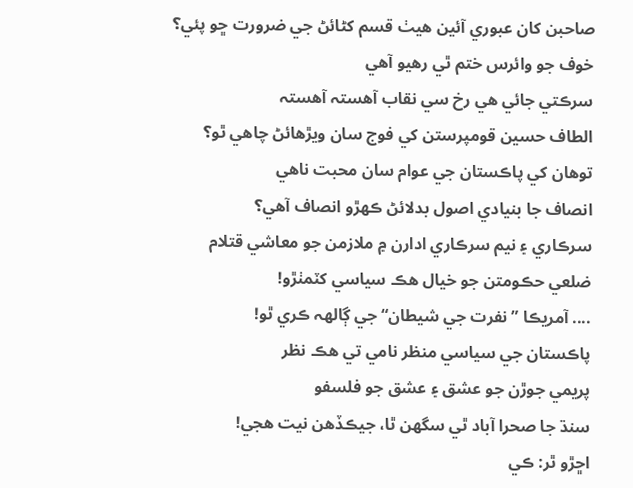صاحبن کان عبوري آئين هيٺ قسم کڻائڻ جي ضرورت ڇو پئي؟
خوف جو وائرس ختم ٿي رهيو آهي
سرڪتي جائي هي رخ سي نقاب آهستہ آهستہ
الطاف حسين قومپرستن کي فوج سان ويڙهائڻ چاهي ٿو؟
توهان کي پاڪستان جي عوام سان محبت ناهي
انصاف جا بنيادي اصول بدلائڻ ڪھڙو انصاف آهي؟
سرڪاري ۽ نيم سرڪاري ادارن ۾ ملازمن جو معاشي قتلام
ضلعي حڪومتن جو خيال هڪ سياسي کٽمٺڙو!
.... آمريڪا ”نفرت جي شيطان“ جي ڳالھہ ڪري ٿو!
پاڪستان جي سياسي منظر نامي تي هڪ نظر
پريمي جوڙن جو عشق ۽ عشق جو فلسفو
سنڌ جا صحرا آباد ٿي سگهن ٿا، جيڪڏهن نيت هجي!
اڇڙو ٿر: ڪي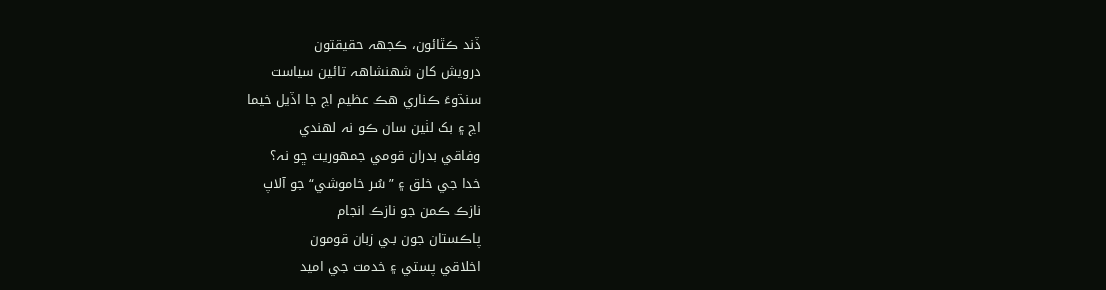ڏند ڪٿائون، ڪجھہ حقيقتون
درويش کان شهنشاھہ تائين سياست
سنڌوءَ ڪناري هڪ عظيم اڃ جا اڏيل خيما
اڃ ۽ بک لٺين سان ڪو نہ لهندي
وفاقي بدران قومي جمهوريت ڇو نہ؟
خدا جي خلق ۽ ”سُر خاموشي“ جو آلاپ
نازڪ ڪمن جو نازڪ انجام
پاڪستان جون بـي زبان قومون
اخلاقي پستي ۽ خدمت جي اميد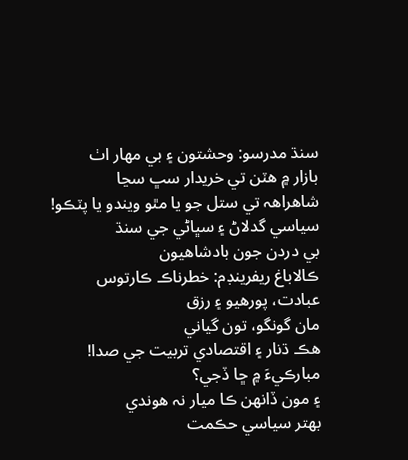سنڌ مدرسو: وحشتون ۽ بي مهار اٺ
بازار ۾ هٽن تي خريدار سڀ سڃا
شاهراھہ تي ستل جو يا مٿو ويندو يا پٽڪو!
سياسي گدلاڻ ۽ سڀاڻي جي سنڌ
بي دردن جون بادشاهيون
ڪالاباغ ريفرينڊم: خطرناڪ ڪارتوس
عبادت، پورهيو ۽ رزق
مان گونگو، تون گياني
هڪ ڌنار ۽ اقتصادي تربيت جي صدا!
مبارڪيءَ ۾ ڇا ڏجي؟
۽ مون ڏانھن ڪا ميار نہ هوندي
بھتر سياسي حڪمت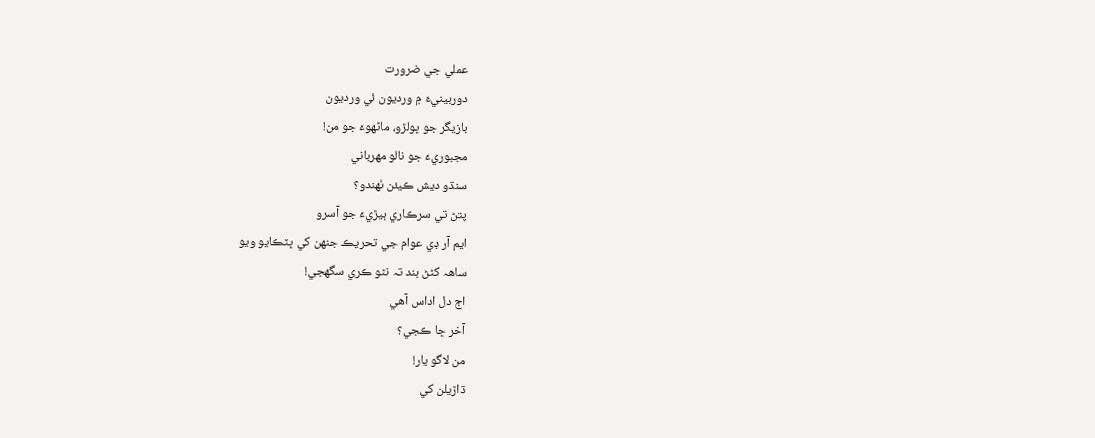عملي جي ضرورت
دوربينيءَ ۾ ورديون ئي ورديون
بازيگر جو ڀولڙو، ماڻهوءَ جو من!
مجبوريءَ جو نالو مهرباني
سنڌو ديش ڪيئن ٺھندو؟
پتڻ تي سرڪاري ٻيڙيءَ جو آسرو
ايم آر ڊي عوام جي تحريڪ جنھن کي ڀٽڪايو ويو
ساھہ کڻڻ بند تہ نٿو ڪري سگهجي!
اڄ دل اداس آهي
آخر ڇا ڪجي؟
من لاگو يار!
ڌاڙيلن کي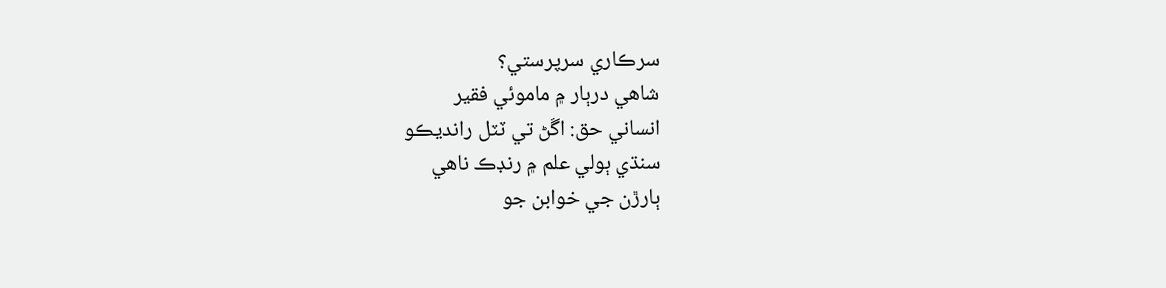سرڪاري سرپرستي؟
شاهي درٻار ۾ ماموئي فقير
انساني حق: اڱڻ تي ٽٽل رانديڪو
سنڌي ٻولي علم ۾ رنڊڪ ناهي
ٻارڙن جي خوابن جو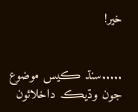خير!


.....سنڌ ڪيس موضوع جون وڌيڪ داخلائون